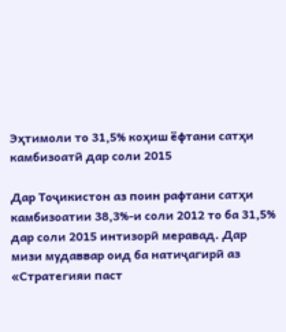Эҳтимоли то 31,5% коҳиш ёфтани сатҳи камбизоатӣ дар соли 2015

Дар Тоҷикистон аз поин рафтани сатҳи камбизоатии 38,3%-и соли 2012 то ба 31,5% дар соли 2015 интизорӣ меравад. Дар мизи мудаввар оид ба натиҷагирӣ аз «Стратегияи паст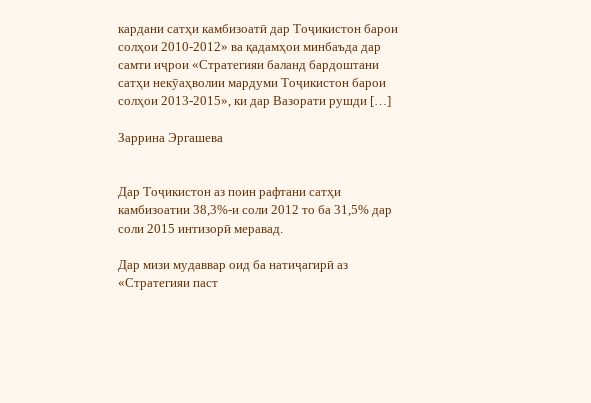кардани сатҳи камбизоатӣ дар Тоҷикистон барои солҳои 2010-2012» ва қадамҳои минбаъда дар самти иҷрои «Стратегияи баланд бардоштани сатҳи некӯаҳволии мардуми Тоҷикистон барои солҳои 2013-2015», ки дар Вазорати рушди […]

Заррина Эргашева


Дар Тоҷикистон аз поин рафтани сатҳи камбизоатии 38,3%-и соли 2012 то ба 31,5% дар соли 2015 интизорӣ меравад.

Дар мизи мудаввар оид ба натиҷагирӣ аз «Стратегияи паст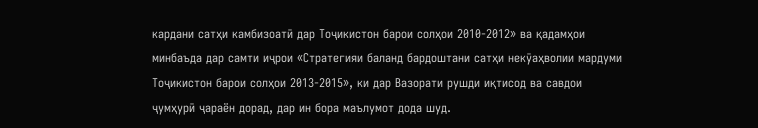кардани сатҳи камбизоатӣ дар Тоҷикистон барои солҳои 2010-2012» ва қадамҳои минбаъда дар самти иҷрои «Стратегияи баланд бардоштани сатҳи некӯаҳволии мардуми Тоҷикистон барои солҳои 2013-2015», ки дар Вазорати рушди иқтисод ва савдои ҷумҳурӣ ҷараён дорад, дар ин бора маълумот дода шуд.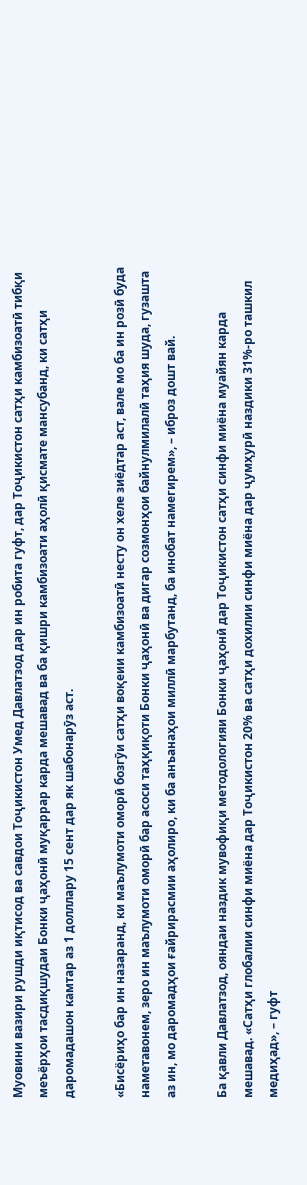Муовини вазири рушди иқтисод ва савдои Тоҷикистон Умед Давлатзод дар ин робита гуфт, дар Тоҷикистон сатҳи камбизоатӣ тибқи меъёрҳои тасдиқшудаи Бонки ҷаҳонӣ муқаррар карда мешавад ва ба қишри камбизоати аҳолӣ қисмате мансубанд, ки сатҳи даромадашон камтар аз 1 долллару 15 сент дар як шабонарӯз аст.

«Бисёриҳо бар ин назаранд, ки маълумоти оморӣ бозгӯи сатҳи воқеии камбизоатӣ несту он хеле зиёдтар аст, вале мо ба ин розӣ буда наметавонем, зеро ин маълумоти оморӣ бар асоси таҳқиқоти Бонки ҷаҳонӣ ва дигар созмонҳои байнулмилалӣ таҳия шуда, гузашта аз ин, мо даромадҳои ғайрирасмии аҳолиро, ки ба анъанаҳои миллӣ марбутанд, ба инобат намегирем», – иброз дошт вай.

Ба қавли Давлатзод, ояндаи наздик мувофиқи методологияи Бонки ҷаҳонӣ дар Тоҷикистон сатҳи синфи миёна муайян карда мешавад. «Сатҳи глобалии синфи миёна дар Тоҷикистон 20% ва сатҳи дохилии синфи миёна дар ҷумҳурӣ наздики 31%-ро ташкил медиҳад», – гуфт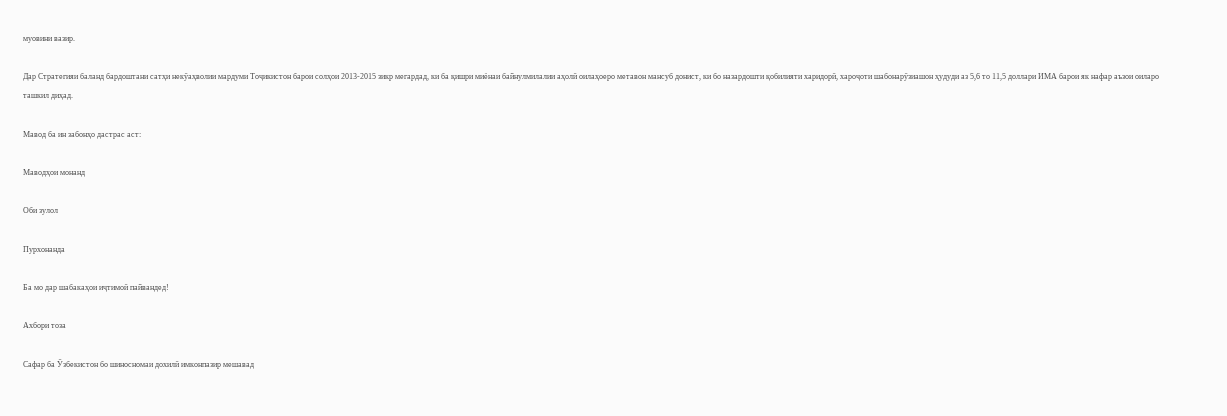муовини вазир.

Дар Стратегияи баланд бардоштани сатҳи некӯаҳволии мардуми Тоҷикистон барои солҳои 2013-2015 зикр мегардад, ки ба қишри миёнаи байнулмилалии аҳолӣ оилаҳоеро метавон мансуб донист, ки бо назардошти қобилияти харидорӣ, хароҷоти шабонарӯзиашон ҳудуди аз 5,6 то 11,5 доллари ИМА барои як нафар аъзои оиларо ташкил диҳад.

Мавод ба ин забонҳо дастрас аст:

Маводҳои монанд

Оби зулол

Пурхонанда

Ба мо дар шабакаҳои иҷтимоӣ пайвандед!

Ахбори тоза

Сафар ба Ӯзбекистон бо шиносномаи дохилӣ имконпазир мешавад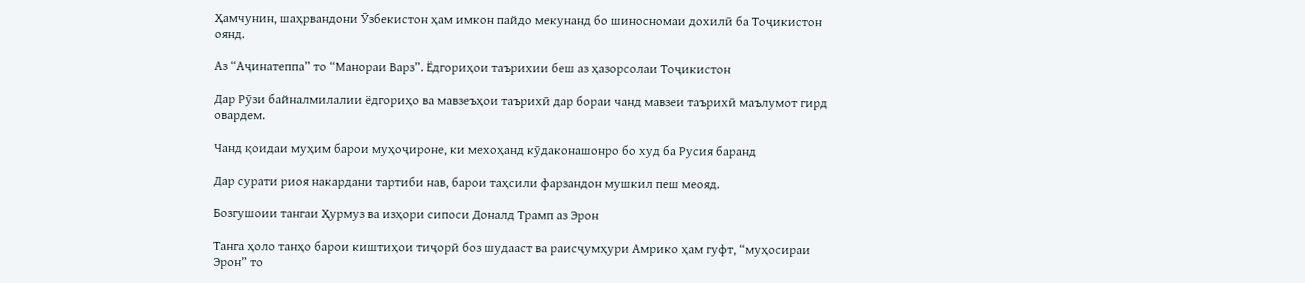Ҳамчунин, шаҳрвандони Ӯзбекистон ҳам имкон пайдо мекунанд бо шиносномаи дохилӣ ба Тоҷикистон оянд.

Аз “Аҷинатеппа” то “Манораи Варз”. Ёдгориҳои таърихии беш аз ҳазорсолаи Тоҷикистон

Дар Рӯзи байналмилалии ёдгориҳо ва мавзеъҳои таърихӣ дар бораи чанд мавзеи таърихӣ маълумот гирд овардем.

Чанд қоидаи муҳим барои муҳоҷироне, ки мехоҳанд кӯдаконашонро бо худ ба Русия баранд

Дар сурати риоя накардани тартиби нав, барои таҳсили фарзандон мушкил пеш меояд.

Бозгушоии тангаи Ҳурмуз ва изҳори сипоси Доналд Трамп аз Эрон

Танга ҳоло танҳо барои киштиҳои тиҷорӣ боз шудааст ва раисҷумҳури Амрико ҳам гуфт, “муҳосираи Эрон” то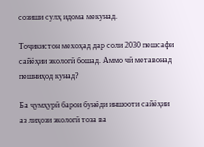созиши сулҳ идома мекунад.

Тоҷикистон мехоҳад дар соли 2030 пешсафи сайёҳии экологӣ бошад. Аммо чӣ метавонад пешниҳод кунад?

Ба ҷумҳурӣ барои бунёди иншооти сайёҳии аз лиҳози экологӣ тоза ва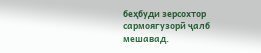беҳбуди зерсохтор сармоягузорӣ ҷалб мешавад.